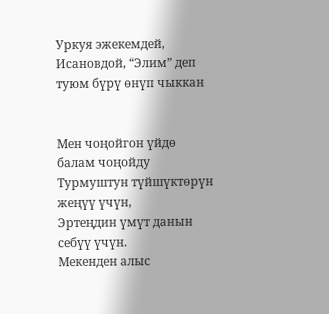Уркуя эжекемдей, Исановдой, “Элим” деп туюм бүрү өнүп чыккан


Мен чоңойгон үйдө балам чоңойду
Турмуштун түйшүктөрүн жеңүү үчүн,
Эртеңдин үмүт данын себүү үчүн.
Мекенден алыс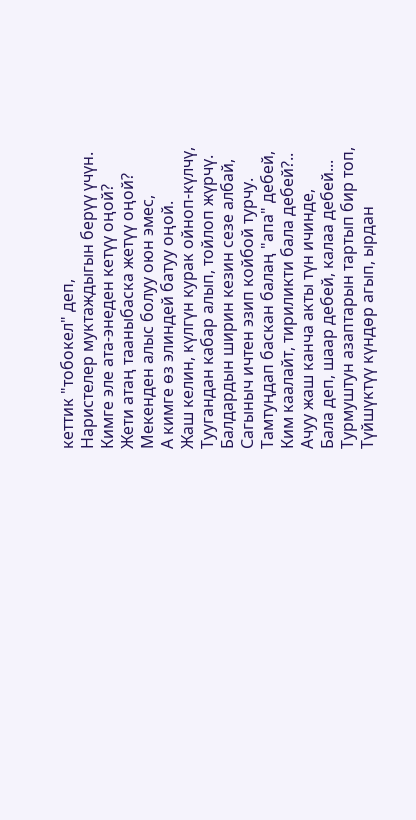кеттик "тобокел" деп,
Наристелер муктаждыгын берүү үчүн.
Кимге эле ата-энеден кетүү оңой?
Жети атаң тааныбаска жетүү оңой?
Мекенден алыс болуу оюн эмес,
А кимге өз элиндей батуу оңой.
Жаш келин, күлгүн курак ойноп-күлчү,
Туугандан кабар алып, тойлоп жүрчү.
Балдардын ширин кезин сезе албай,
Сагыныч ичтен эзип койбой турчу.
Тамтуңдап баскан балаң "апа" дебей,
Ким каалайт, тириликти бала дебей?..
Ачуу жаш канча акты түн ичинде,
Бала деп, шаар дебей, калаа дебей...
Турмуштун азаптарын тартып бир топ,
Түйшүктүү күндөр агып, ырдан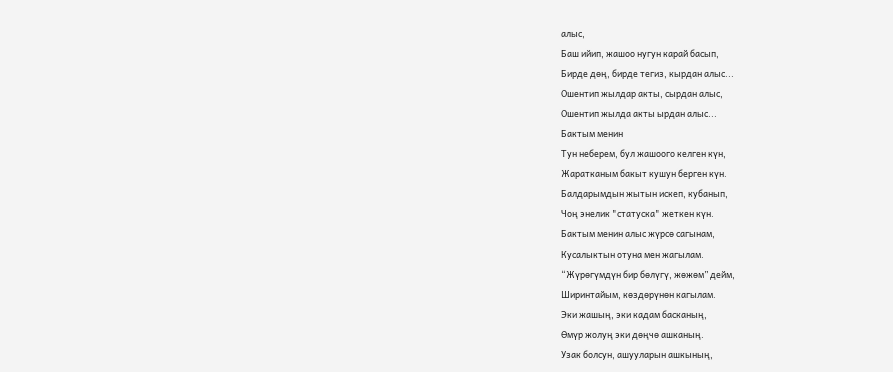алыс,
Баш ийип, жашоо нугун карай басып,
Бирде дөң, бирде тегиз, кырдан алыс...
Ошентип жылдар акты, сырдан алыс,
Ошентип жылда акты ырдан алыс...
Бактым менин
Тун неберем, бул жашоого келген күн,
Жаратканым бакыт кушун берген күн.
Балдарымдын жытын искеп, кубанып,
Чоң энелик "статуска" жеткен күн.
Бактым менин алыс жүрсө сагынам,
Кусалыктын отуна мен жагылам.
“Жүрөгүмдүн бир бөлүгү, жөжөм” дейм,
Ширинтайым, көздөрүнөн кагылам.
Эки жашың, эки кадам басканың,
Өмүр жолуң эки дөңчө ашканың.
Узак болсун, ашууларын ашкының,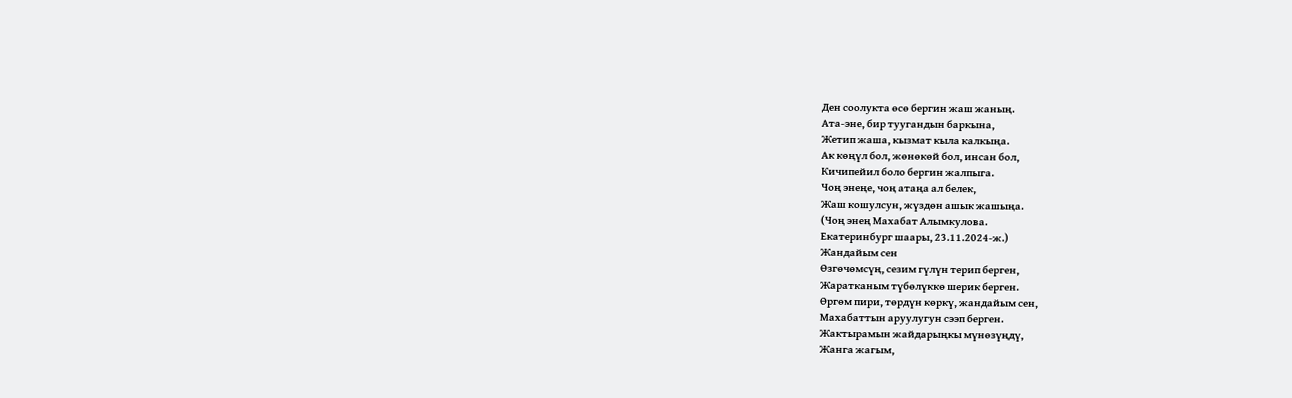Ден соолукта өсө бергин жаш жаның.
Ата-эне, бир туугандын баркына,
Жетип жаша, кызмат кыла калкыңа.
Ак көңүл бол, жөнөкөй бол, инсан бол,
Кичипейил боло бергин жалпыга.
Чоң энеңе, чоң атаңа ал белек,
Жаш кошулсун, жүздөн ашык жашыңа.
(Чоң энең Махабат Алымкулова.
Екатеринбург шаары, 23.11.2024-ж.)
Жандайым сен
Өзгөчөмсүң, сезим гүлүн терип берген,
Жаратканым түбөлүккө шерик берген.
Өргөм пири, төрдүн көркү, жандайым сен,
Махабаттын аруулугун сээп берген.
Жактырамын жайдарыңкы мүнөзүңдү,
Жанга жагым,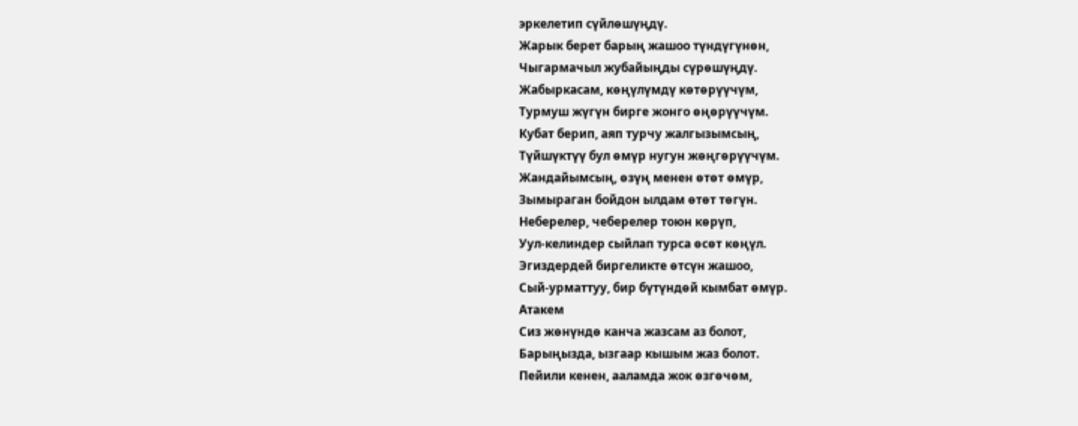эркелетип сүйлөшүңдү.
Жарык берет барың жашоо түндүгүнөн,
Чыгармачыл жубайыңды сүрөшүңдү.
Жабыркасам, көңүлүмдү көтөрүүчүм,
Турмуш жүгүн бирге жонго өңөрүүчүм.
Кубат берип, аяп турчу жалгызымсың,
Түйшүктүү бул өмүр нугун жөңгөрүүчүм.
Жандайымсың, өзүң менен өтөт өмүр,
Зымыраган бойдон ылдам өтөт төгүн.
Неберелер, чеберелер тоюн көрүп,
Уул-келиндер сыйлап турса өсөт көңүл.
Эгиздердей биргеликте өтсүн жашоо,
Сый-урматтуу, бир бүтүндөй кымбат өмүр.
Атакем
Сиз жөнүндө канча жазсам аз болот,
Барыңызда, ызгаар кышым жаз болот.
Пейили кенен, ааламда жок өзгөчөм,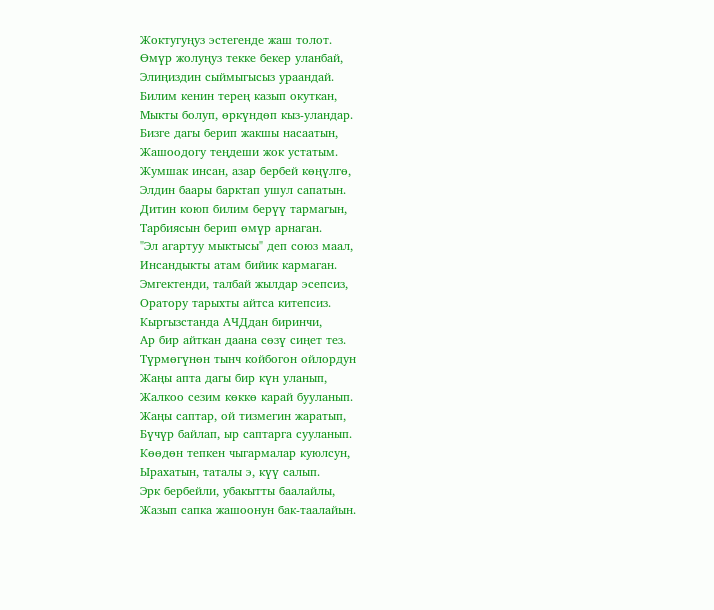Жоктугуңуз эстегенде жаш толот.
Өмүр жолуңуз текке бекер уланбай,
Элиңиздин сыймыгысыз ураандай.
Билим кенин терең казып окуткан,
Мыкты болуп, өркүндөп кыз-уландар.
Бизге дагы берип жакшы насаатын,
Жашоодогу теңдеши жок устатым.
Жумшак инсан, азар бербей көңүлгө,
Элдин баары барктап ушул сапатын.
Дитин коюп билим берүү тармагын,
Тарбиясын берип өмүр арнаган.
"Эл агартуу мыктысы" деп союз маал,
Инсандыкты атам бийик кармаган.
Эмгектенди, талбай жылдар эсепсиз,
Оратору тарыхты айтса китепсиз.
Кыргызстанда АЧДдан биринчи,
Ар бир айткан даана сөзү сиңет тез.
Түрмөгүнөн тынч койбогон ойлордун
Жаңы апта дагы бир күн уланып,
Жалкоо сезим көккө карай бууланып.
Жаңы саптар, ой тизмегин жаратып,
Бүчүр байлап, ыр саптарга сууланып.
Көөдөн тепкен чыгармалар куюлсун,
Ырахатын, таталы э, күү салып.
Эрк бербейли, убакытты баалайлы,
Жазып сапка жашоонун бак-таалайын.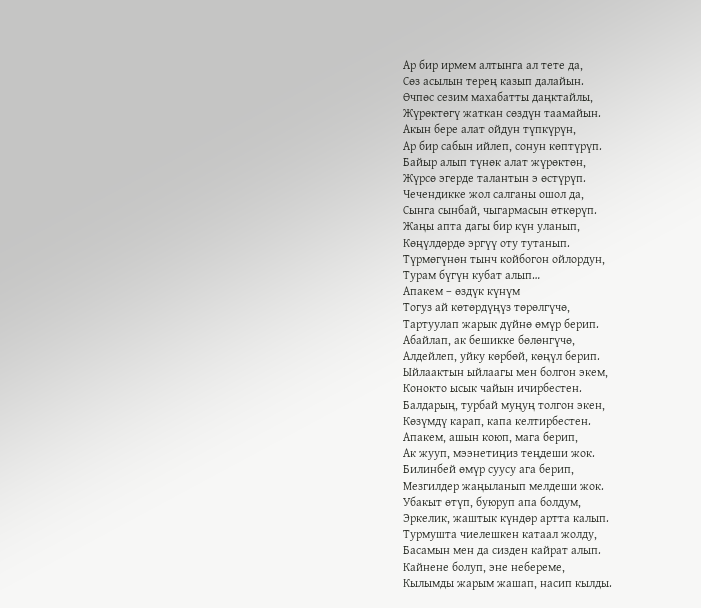Ар бир ирмем алтынга ал тете да,
Сөз асылын терең казып далайын.
Өчпөс сезим махабатты даңктайлы,
Жүрөктөгү жаткан сөздүн таамайын.
Акын бере алат ойдун түпкүрүн,
Ар бир сабын ийлеп, сонун көптүрүп.
Байыр алып түнөк алат жүрөктөн,
Жүрсө эгерде талантын э өстүрүп.
Чечендикке жол салганы ошол да,
Сынга сынбай, чыгармасын өткөрүп.
Жаңы апта дагы бир күн уланып,
Көңүлдөрдө эргүү оту тутанып.
Түрмөгүнөн тынч койбогон ойлордун,
Турам бүгүн кубат алып…
Апакем – өздүк күнүм
Тогуз ай көтөрдүңүз төрөлгүчө,
Тартуулап жарык дүйнө өмүр берип.
Абайлап, ак бешикке бөлөнгүчө,
Алдейлеп, уйку көрбөй, көңүл берип.
Ыйлаактын ыйлаагы мен болгон экем,
Конокто ысык чайын ичирбестен.
Балдарың, турбай муңуң толгон экен,
Көзүмдү карап, капа келтирбестен.
Апакем, ашын коюп, мага берип,
Ак жууп, мээнетиңиз теңдеши жок.
Билинбей өмүр суусу ага берип,
Мезгилдер жаңыланып мелдеши жок.
Убакыт өтүп, буюруп апа болдум,
Эркелик, жаштык күндөр артта калып.
Турмушта чиелешкен катаал жолду,
Басамын мен да сизден кайрат алып.
Кайнене болуп, эне небереме,
Кылымды жарым жашап, насип кылды.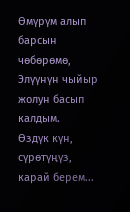Өмүрүм алып барсын чөбөрөмө,
Элүүнүн чыйыр жолун басып калдым.
Өздүк күн, сүрөтүңүз, карай берем...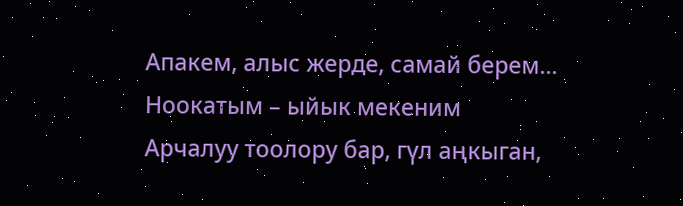Апакем, алыс жерде, самай берем...
Ноокатым – ыйык мекеним
Арчалуу тоолору бар, гүл аңкыган,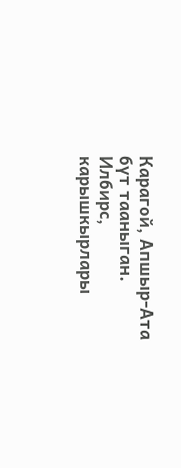Карагой, Апшыр-Ата бүт тааныган.
Илбирс, карышкырлары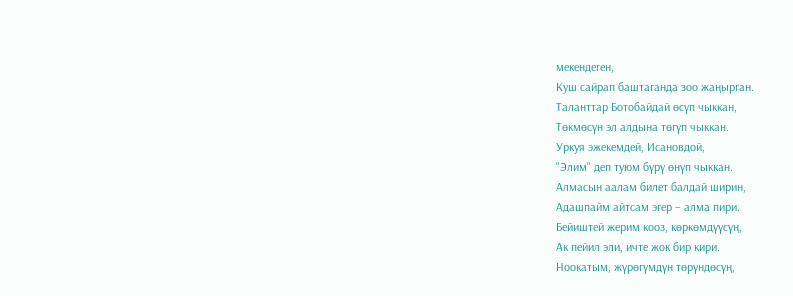мекендеген,
Куш сайрап баштаганда зоо жаңырган.
Таланттар Ботобайдай өсүп чыккан,
Төкмөсүн эл алдына төгүп чыккан.
Уркуя эжекемдей, Исановдой,
"Элим" деп туюм бүрү өнүп чыккан.
Алмасын аалам билет балдай ширин,
Адашпайм айтсам эгер – алма пири.
Бейиштей жерим кооз, көркөмдүүсүң,
Ак пейил эли, ичте жок бир кири.
Ноокатым, жүрөгүмдүн төрүндөсүң,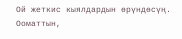Ой жеткис кыялдардын өрүндөсүң.
Ооматтын,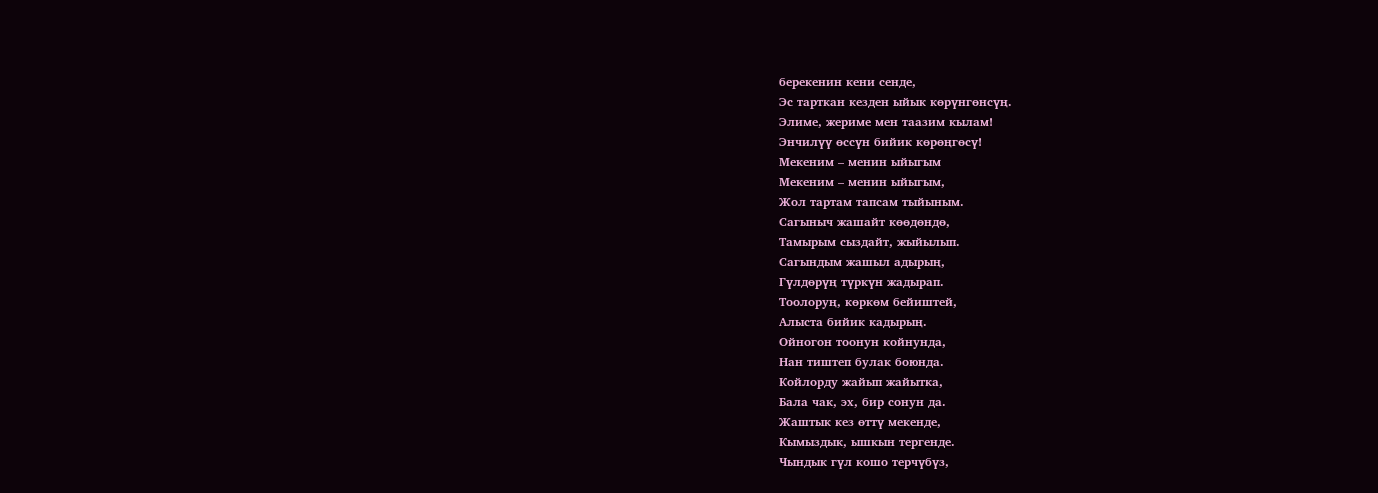берекенин кени сенде,
Эс тарткан кезден ыйык көрүнгөнсүң.
Элиме, жериме мен таазим кылам!
Энчилүү өссүн бийик көрөңгөсү!
Мекеним – менин ыйыгым
Мекеним – менин ыйыгым,
Жол тартам тапсам тыйыным.
Сагыныч жашайт көөдөндө,
Тамырым сыздайт, жыйылып.
Сагындым жашыл адырың,
Гүлдөрүң түркүн жадырап.
Тоолоруң, көркөм бейиштей,
Алыста бийик кадырың.
Ойногон тоонун койнунда,
Нан тиштеп булак боюнда.
Койлорду жайып жайытка,
Бала чак, эх, бир сонун да.
Жаштык кез өттү мекенде,
Кымыздык, ышкын тергенде.
Чындык гүл кошо терчүбүз,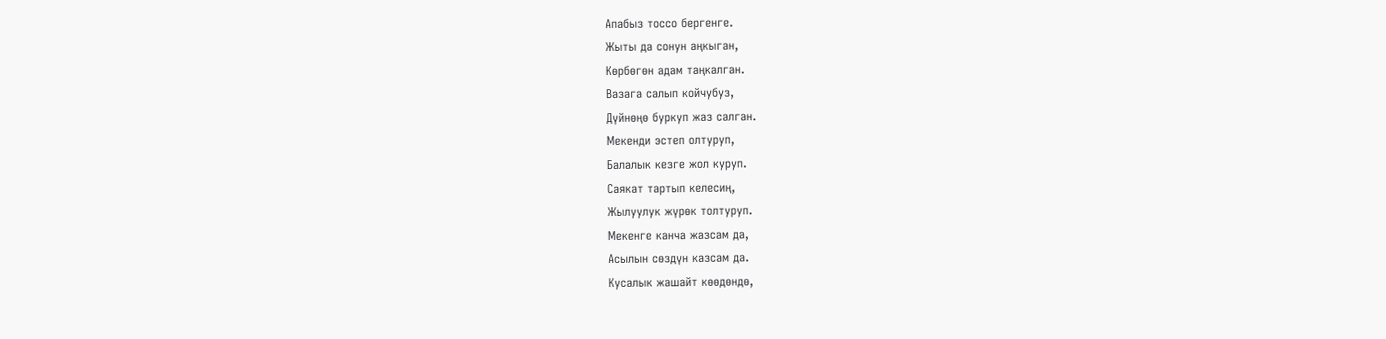Апабыз тоссо бергенге.
Жыты да сонун аңкыган,
Көрбөгөн адам таңкалган.
Вазага салып койчубуз,
Дүйнөңө буркуп жаз салган.
Мекенди эстеп олтуруп,
Балалык кезге жол куруп.
Саякат тартып келесиң,
Жылуулук жүрөк толтуруп.
Мекенге канча жазсам да,
Асылын сөздүн казсам да.
Кусалык жашайт көөдөндө,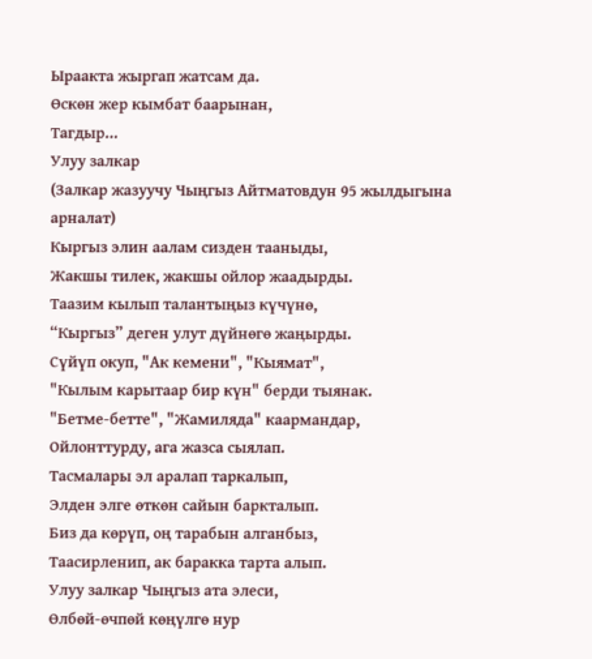Ыраакта жыргап жатсам да.
Өскөн жер кымбат баарынан,
Тагдыр…
Улуу залкар
(Залкар жазуучу Чыңгыз Айтматовдун 95 жылдыгына арналат)
Кыргыз элин аалам сизден тааныды,
Жакшы тилек, жакшы ойлор жаадырды.
Таазим кылып талантыңыз күчүнө,
“Кыргыз” деген улут дүйнөгө жаңырды.
Сүйүп окуп, "Ак кемени", "Кыямат",
"Кылым карытаар бир күн" берди тыянак.
"Бетме-бетте", "Жамиляда" каармандар,
Ойлонттурду, ага жазса сыялап.
Тасмалары эл аралап таркалып,
Элден элге өткөн сайын баркталып.
Биз да көрүп, оң тарабын алганбыз,
Таасирленип, ак баракка тарта алып.
Улуу залкар Чыңгыз ата элеси,
Өлбөй-өчпөй көңүлгө нур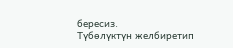бересиз.
Түбөлүктүн желбиретип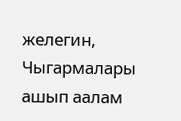желегин,
Чыгармалары ашып аалам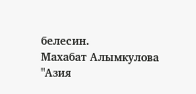белесин.
Махабат Алымкулова
"Азия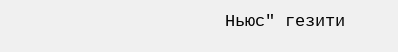Ньюс" гезити